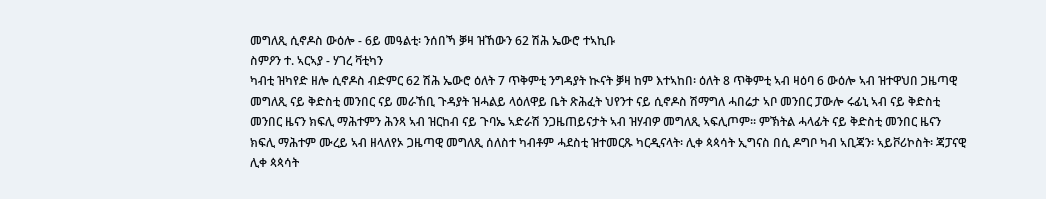መግለጺ ሲኖዶስ ውዕሎ - 6ይ መዓልቲ፡ ንሰበኻ ቓዛ ዝኸውን 62 ሽሕ ኤውሮ ተኣኪቡ
ስምዖን ተ. ኣርኣያ - ሃገረ ቫቲካን
ካብቲ ዝካየድ ዘሎ ሲኖዶስ ብድምር 62 ሽሕ ኤውሮ ዕለት 7 ጥቅምቲ ንግዳያት ኲናት ቓዛ ከም እተኣከበ፡ ዕለት 8 ጥቅምቲ ኣብ ዛዕባ 6 ውዕሎ ኣብ ዝተዋህበ ጋዜጣዊ መግለጺ ናይ ቅድስቲ መንበር ናይ መራኸቢ ጉዳያት ዝሓልይ ላዕለዋይ ቤት ጽሕፈት ህየንተ ናይ ሲኖዶስ ሽማግለ ሓበሬታ ኣቦ መንበር ፓውሎ ሩፊኒ ኣብ ናይ ቅድስቲ መንበር ዜናን ክፍሊ ማሕተምን ሕንጻ ኣብ ዝርከብ ናይ ጉባኤ ኣድራሽ ንጋዜጠይናታት ኣብ ዝሃብዎ መግለጺ ኣፍሊጦም። ምኽትል ሓላፊት ናይ ቅድስቲ መንበር ዜናን ክፍሊ ማሕተም ሙረይ ኣብ ዘላለየኦ ጋዜጣዊ መግለጺ ሰለስተ ካብቶም ሓደስቲ ዝተመርጹ ካርዲናላት፡ ሊቀ ጳጳሳት ኢግናስ በሲ ዶግቦ ካብ ኣቢጃን፡ ኣይቮሪኮስት፡ ጃፓናዊ ሊቀ ጳጳሳት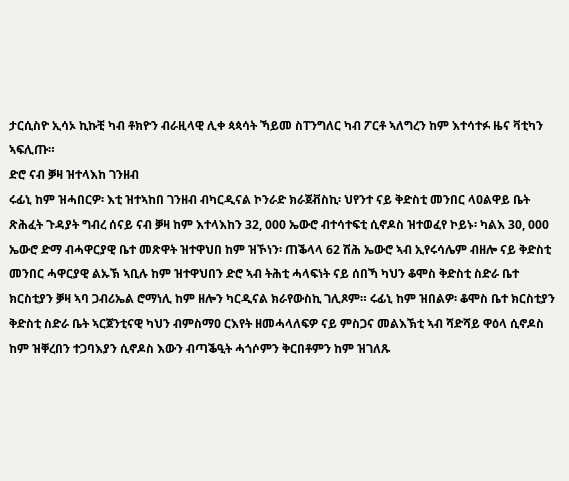ታርሲስዮ ኢሳኦ ኪኩቺ ካብ ቶክዮን ብራዚላዊ ሊቀ ጳጳሳት ኻይመ ስፐንግለር ካብ ፖርቶ ኣለግረን ከም እተሳተፉ ዜና ቫቲካን ኣፍሊጡ።
ድሮ ናብ ቓዛ ዝተላእከ ገንዘብ
ሩፊኒ ከም ዝሓበርዎ፡ እቲ ዝተኣከበ ገንዘብ ብካርዲናል ኮንራድ ክራጀቭስኪ፡ ህየንተ ናይ ቅድስቲ መንበር ላዐልዋይ ቤት ጽሕፈት ጉዳያት ግብረ ሰናይ ናብ ቓዛ ከም እተላእከን 32, 000 ኤውሮ ብተሳተፍቲ ሲኖዶስ ዝተወፈየ ኮይኑ፡ ካልእ 30, 000 ኤውሮ ድማ ብሓዋርያዊ ቤተ መጽዋት ዝተዋህበ ከም ዝኾነን፡ ጠቕላላ 62 ሽሕ ኤውሮ ኣብ ኢየሩሳሌም ብዘሎ ናይ ቅድስቲ መንበር ሓዋርያዊ ልኡኽ ኣቢሉ ከም ዝተዋህበን ድሮ ኣብ ትሕቲ ሓላፍነት ናይ ሰበኻ ካህን ቆሞስ ቅድስቲ ስድራ ቤተ ክርስቲያን ቓዛ ኣባ ጋብሪኤል ሮማነሊ ከም ዘሎን ካርዲናል ክራየውስኪ ገሊጾም። ሩፊኒ ከም ዝበልዎ፡ ቆሞስ ቤተ ክርስቲያን ቅድስቲ ስድራ ቤት ኣርጀንቲናዊ ካህን ብምስማዐ ርእየት ዘመሓላለፍዎ ናይ ምስጋና መልእኽቲ ኣብ ሻድሻይ ዋዕላ ሲኖዶስ ከም ዝቐረበን ተጋባእያን ሲኖዶስ እውን ብጣቕዒት ሓጎሶምን ቅርበቶምን ከም ዝገለጹ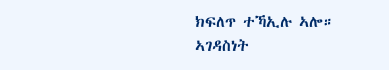ክፍለጥ ተኻኢሉ ኣሎ።
ኣገዳስነት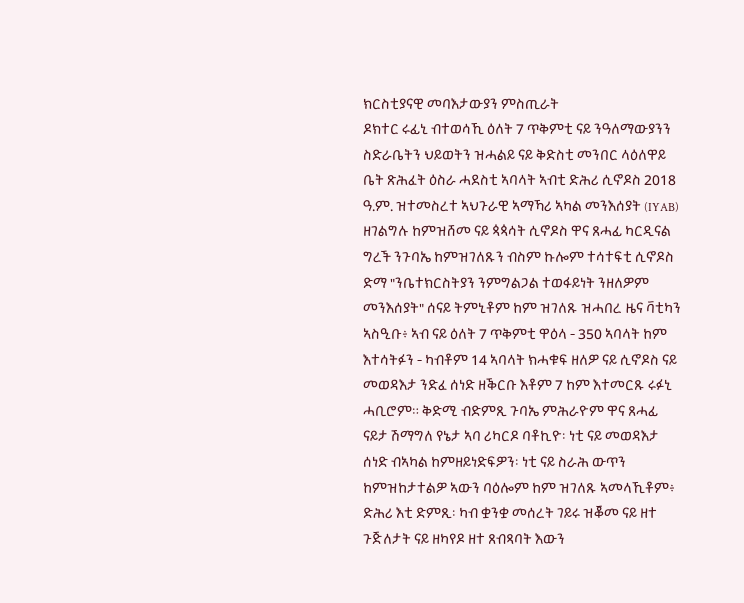ክርስቲያናዊ መባእታውያን ምስጢራት
ዶክተር ሩፊኒ ብተወሳኺ ዕለት 7 ጥቅምቲ ናይ ንዓለማውያንን ስድራቤትን ህይወትን ዝሓልይ ናይ ቅድስቲ መንበር ላዕለዋይ ቤት ጽሕፈት ዕስራ ሓደስቲ ኣባላት ኣብቲ ድሕሪ ሲኖዶስ 2018 ዓ.ም. ዝተመስረተ ኣህጉራዊ ኣማኻሪ ኣካል መንእሰያት (IYAB) ዘገልግሉ ከምዝሸመ ናይ ጳጳሳት ሲኖዶስ ዋና ጸሓፊ ካርዲናል ግረች ንጉባኤ ከምዝገለጹን ብስም ኩሎም ተሳተፍቲ ሲኖዶስ ድማ "ንቤተክርስትያን ንምግልጋል ተወፋይነት ንዘለዎም መንእሰያት" ሰናይ ትምኒቶም ከም ዝገለጹ ዝሓበረ ዜና ቫቲካን ኣስዒቡ፥ ኣብ ናይ ዕለት 7 ጥቅምቲ ዋዕላ - 350 ኣባላት ከም እተሳትፉን - ካብቶም 14 ኣባላት ክሓቁፍ ዘለዎ ናይ ሲኖዶስ ናይ መወዳእታ ንድፈ ሰነድ ዘቕርቡ እቶም 7 ከም እተመርጹ ሩፉኒ ሓቢሮም። ቅድሚ ብድምጺ ጉባኤ ምሕራዮም ዋና ጸሓፊ ናይታ ሽማግለ የኔታ ኣባ ሪካርዶ ባቶኪዮ፡ ነቲ ናይ መወዳእታ ሰነድ ብኣካል ከምዘይነድፍዎን፡ ነቲ ናይ ስራሕ ውጥን ከምዝከታተልዎ ኣውን ባዕሎም ከም ዝገለጹ ኣመላኺቶም፥ ድሕሪ እቲ ድምጺ፡ ካብ ቋንቋ መሰረት ገይሩ ዝቖመ ናይ ዘተ ጉጅለታት ናይ ዘካየዶ ዘተ ጸብጻባት እውን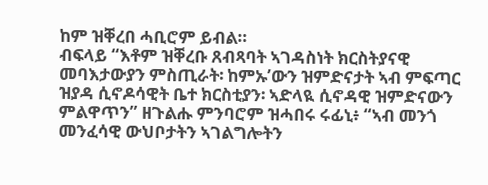ከም ዝቐረበ ሓቢሮም ይብል።
ብፍላይ “እቶም ዝቐረቡ ጸብጻባት ኣገዳስነት ክርስትያናዊ መባእታውያን ምስጢራት፡ ከምኡ’ውን ዝምድናታት ኣብ ምፍጣር ዝያዳ ሲኖዶሳዊት ቤተ ክርስቲያን፡ ኣድላዪ ሲኖዳዊ ዝምድናውን ምልዋጥን” ዘጉልሑ ምንባሮም ዝሓበሩ ሩፊኒ፥ “ኣብ መንጎ መንፈሳዊ ውህቦታትን ኣገልግሎትን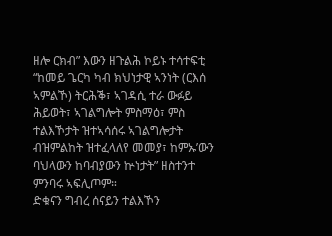ዘሎ ርክብ” እውን ዘጉልሕ ኮይኑ ተሳተፍቲ “ከመይ ጌርካ ካብ ክህነታዊ ኣንነት (ርእሰ ኣምልኾ) ትርሕቕ፣ ኣገዳሲ ተራ ውፉይ ሕይወት፣ ኣገልግሎት ምስማዕ፣ ምስ ተልእኾታት ዝተኣሳሰሩ ኣገልግሎታት ብዝምልከት ዝተፈላለየ መመያ፣ ከምኡ’ውን ባህላውን ከባብያውን ኵነታት” ዘስተንተ ምንባሩ ኣፍሊጦም።
ድቁናን ግብረ ሰናይን ተልእኾን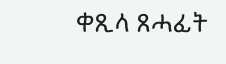ቀጺላ ጸሓፊት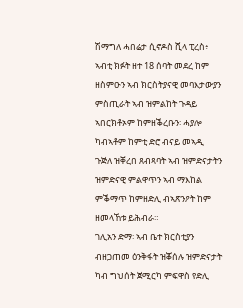ሽማግለ ሓበሬታ ሲኖዶስ ሺላ ፒረስ፥ ኣብቲ ክፉት ዘተ 18 ሰባት መደረ ከም ዘስምዑን ኣብ ክርስትያናዊ መባእታውያን ምስጢራት ኣብ ዝምልከት ጉዳይ ኣበርክቶኦም ከምዘቕረቡን፡ ሓያሎ ካብኣቶም ከምቲ ድሮ ብናይ መኣዲ ጉጅለ ዝቐረበ ጸብጻባት ኣብ ዝምድናታትን ዝምድናዊ ምልዋጥን ኣብ ማእከል ምቕማጥ ከምዘድሊ ብኣጽንዖት ከም ዘመላኸቱ ይሕብራ።
ገሊአን ድማ፡ ኣብ ቤተ ክርስቲያን ብዘጋጠመ ዕንቅፋት ዝቖሰሉ ዝምድናታት ካብ ግህሰት ጀሚርካ ምፍዋስ የድሊ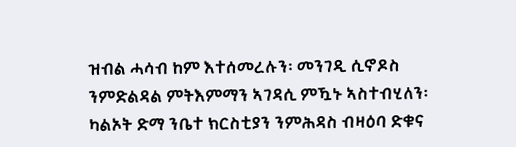ዝብል ሓሳብ ከም እተሰመረሉን፡ መንገዲ ሲኖዶስ ንምድልዳል ምትእምማን ኣገዳሲ ምዃኑ ኣስተብሂለን፡ ካልኦት ድማ ንቤተ ክርስቲያን ንምሕዳስ ብዛዕባ ድቁና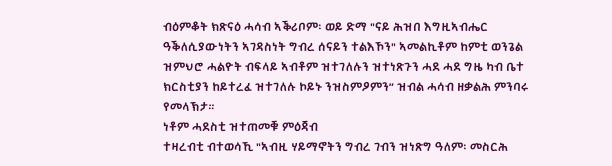ብዕምቆት ክጽናዕ ሓሳብ ኣቕሪቦም፡ ወይ ድማ "ናይ ሕዝበ እግዚኣብሔር ዓቕለሲያውነትን ኣገዳስነት ግብረ ሰናይን ተልእኾን" ኣመልኪቶም ከምቲ ወንጌል ዝምህሮ ሓልዮት ብፍላይ ኣብቶም ዝተገለሉን ዝተነጽጉን ሓደ ሓደ ግዜ ካብ ቤተ ክርስቲያን ከይተረፈ ዝተገለሉ ኮይኑ ንዝስምዖምን” ዝብል ሓሳብ ዘቃልሕ ምንባሩ የመላኽታ።
ነቶም ሓደስቲ ዝተጠመቑ ምዕጃብ
ተዛረብቲ ብተወሳኺ "ኣብዚ ሃይማኖትን ግብረ ገብን ዝነጽግ ዓለም፡ መስርሕ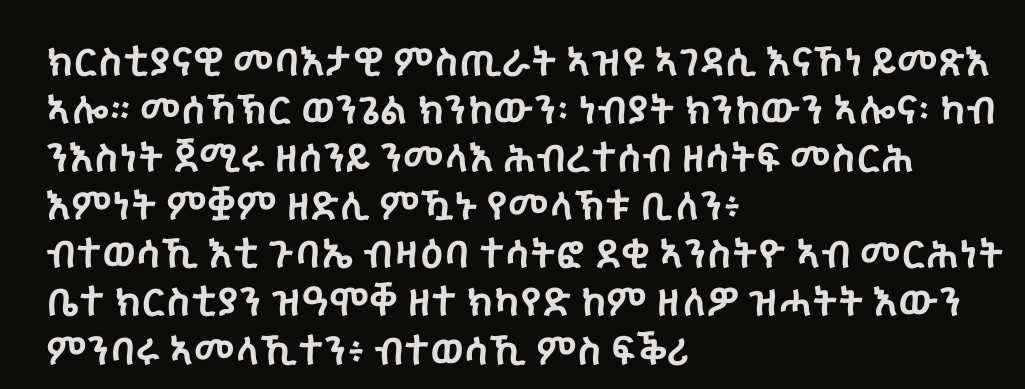ክርስቲያናዊ መባእታዊ ምስጢራት ኣዝዩ ኣገዳሲ እናኾነ ይመጽእ ኣሎ። መሰኻኽር ወንጌል ክንከውን፡ ነብያት ክንከውን ኣሎና፡ ካብ ንእስነት ጀሚሩ ዘሰንይ ንመላእ ሕብረተሰብ ዘሳትፍ መስርሕ እምነት ምቛም ዘድሊ ምዃኑ የመላኽቱ ቢለን፥
ብተወሳኺ እቲ ጉባኤ ብዛዕባ ተሳትፎ ደቂ ኣንስትዮ ኣብ መርሕነት ቤተ ክርስቲያን ዝዓሞቐ ዘተ ክካየድ ከም ዘለዎ ዝሓትት እውን ምንባሩ ኣመላኺተን፥ ብተወሳኺ ምስ ፍቕሪ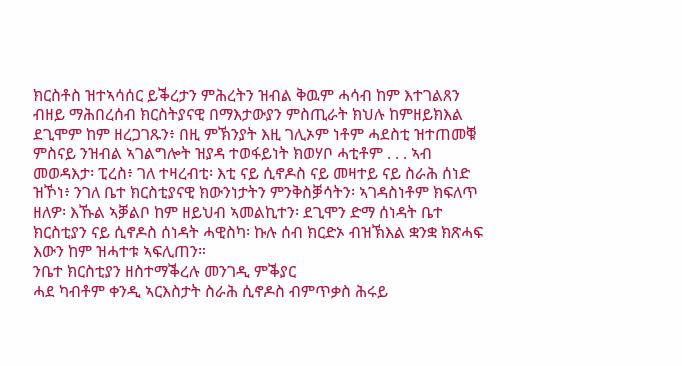ክርስቶስ ዝተኣሳሰር ይቕረታን ምሕረትን ዝብል ቅዉም ሓሳብ ከም እተገልጸን ብዘይ ማሕበረሰብ ክርስትያናዊ በማእታውያን ምስጢራት ክህሉ ከምዘይክእል ደጊሞም ከም ዘረጋገጹን፥ በዚ ምኽንያት እዚ ገሊኦም ነቶም ሓደስቲ ዝተጠመቑ ምስናይ ንዝብል ኣገልግሎት ዝያዳ ተወፋይነት ክወሃቦ ሓቲቶም . . . ኣብ መወዳእታ፡ ፒረስ፥ ገለ ተዛረብቲ፡ እቲ ናይ ሲኖዶስ ናይ መዛተይ ናይ ስራሕ ሰነድ ዝኾነ፥ ንገለ ቤተ ክርስቲያናዊ ክውንነታትን ምንቅስቓሳትን፡ ኣገዳስነቶም ክፍለጥ ዘለዎ፡ እኹል ኣቓልቦ ከም ዘይህብ ኣመልኪተን፡ ደጊሞን ድማ ሰነዳት ቤተ ክርስቲያን ናይ ሲኖዶስ ሰነዳት ሓዊስካ፡ ኩሉ ሰብ ክርድኦ ብዝኽእል ቋንቋ ክጽሓፍ እውን ከም ዝሓተቱ ኣፍሊጠን።
ንቤተ ክርስቲያን ዘስተማቕረሉ መንገዲ ምቕያር
ሓደ ካብቶም ቀንዲ ኣርእስታት ስራሕ ሲኖዶስ ብምጥቃስ ሕሩይ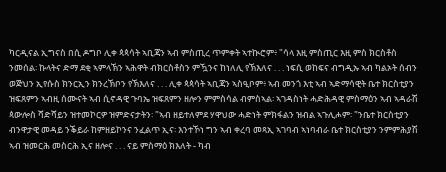ካርዲናል ኢግናስ በሲ ዶግቦ ሊቀ ጳጳሳት ኣቢጃን ኣብ ምስጢረ ጥምቀት ኣተኲሮም፥ "ሳላ እዚ ምስጢር እዚ ምስ ክርስቶስ ንመሰል፡ ኩላትና ድማ ደቂ ኣምላኽን ኣሕዋት ብክርስቶስን ምዃንና ከነለሊ የኽእለና . . . ነፍሲ ወከፍና ብግዲኡ ኣብ ካልኦት ሰብን ወጅህን ኢየሱስ ክንርኢን ክንረኽቦን የኽእለና . . . ሊቀ ጳጳሳት ኣቢጃን ኣስዒቦም፥ ኣብ መንጎ እቲ ኣብ ኣድማሳዊት ቤተ ክርስቲያን ዝፍጸምን ኣብዚ ሰሙናት ኣብ ሲኖዳዊ ጉባኤ ዝፍጸምን ዘሎን ምምስሳል ብምስኣል፡ ኣገዳስነት ሓድሕዳዊ ምስማዕን ኣብ ኣዳራሽ ጳውሎስ ሻድሻይን ዝተመኮርዎ ዝምድናታትን፡ "ኣብ ዘይተለምደ ሃዋህው ሓድነት ምክፋልን ዝብል ኣጉሊሖም፡ "ንቤተ ክርስቲያን ብንዋታዊ መዳይ ንቕይራ ከምዘይኮንና ንፈልጥ ኢና፡ እንተኾነ ግን ኣብ ቀረባ መጻኢ ኣገባብ ኣነባብራ ቤተ ክርስቲያን ንምምሕያሽ ኣብ ዝመርሕ መስርሕ ኢና ዘሎና . . . ናይ ምስማዕ ክእለት - ካብ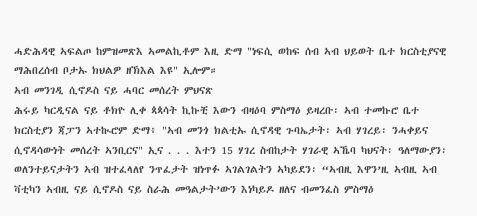ሓድሕዳዊ ኣፍልጦ ከምዝመጽእ ኣመልኪቶም እዚ ድማ "ነፍሲ ወከፍ ሰብ ኣብ ህይወት ቤተ ክርስቲያናዊ ማሕበረሰብ ቦታኡ ክህልዎ ዘኽእል እዩ" ኢሎም።
ኣብ መንገዲ ሲኖዶስ ናይ ሓባር መሰረት ምህናጽ
ሕሩይ ካርዲናል ናይ ቶክዮ ሊቀ ጳጳሳት ኪኩቺ እውን ብዛዕባ ምስማዕ ይዛረቡ፡ ኣብ ተመኩሮ ቤተ ክርስቲያን ጃፓን ኣተኲሮም ድማ፥ "ኣብ መንጎ ክልቲኡ ሲኖዳዊ ጉባኤታት፡ ኣብ ሃገረይ፡ ንሓቀይና ሲኖዳሳውነት መሰረት ኣንቢርና" ኢና . . . እተን 15 ሃገረ ስብከታት ሃገራዊ ኣኼባ ካህናት፡ ዓለማውያን፡ ወለንተይናታትን ኣብ ዝተፈላለየ ንጥፈታት ዝነጥፉ ኣገልገልትን ኣካይደን፡ “ኣብዚ እዋን’ዚ ኣብዚ ኣብ ቫቲካን ኣብዚ ናይ ሲኖዶስ ናይ ስራሕ መዓልታት’ውን እነካይዶ ዘለና ብመንፈስ ምስማዕ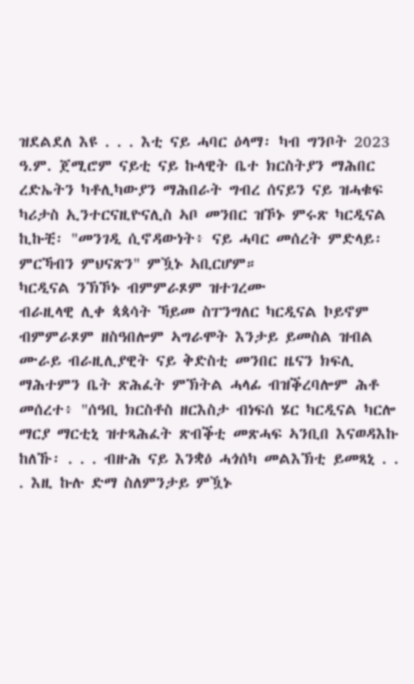ዝደልደለ እዩ . . . እቲ ናይ ሓባር ዕላማ፡ ካብ ግንቦት 2023 ዓ.ም. ጀሚሮም ናይቲ ናይ ኩላዊት ቤተ ክርስትያን ማሕበር ረድኤትን ካቶሊካውያን ማሕበራት ግብረ ሰናይን ናይ ዝሓቁፍ ካሪታስ ኢንተርናዚዮናሊስ ኣቦ መንበር ዝኾኑ ምሩጽ ካርዲናል ኪኩቺ፡ "መንገዲ ሲኖዳውነት፥ ናይ ሓባር መሰረት ምድላይ፡ ምርኻብን ምህናጽን" ምዃኑ ኣቢርሆም።
ካርዲናል ንኽኾኑ ብምምራጾም ዝተገረሙ
ብራዚላዊ ሊቀ ጳጳሳት ኻይመ ስፐንግለር ካርዲናል ኮይኖም ብምምራጾም ዘስዓበሎም ኣግራሞት እንታይ ይመስል ዝብል ሙራይ ብራዚሊያዊት ናይ ቅድስቲ መንበር ዜናን ክፍሊ ማሕተምን ቤት ጽሕፈት ምኽትል ሓላፊ ብዝቕረባሎም ሕቶ መሰረተ፥ "ሰዓቢ ክርስቶስ ዘርእስታ ብነፍሰ ሄር ካርዲናል ካርሎ ማርያ ማርቲኒ ዝተጻሕፈት ጽብቕቲ መጽሓፍ ኣንቢበ እናወዳእኩ ከለኹ፡ . . . ብዙሕ ናይ እንቋዕ ሓጎሰካ መልእኽቲ ይመጻኒ . . . እዚ ኩሉ ድማ ስለምንታይ ምዃኑ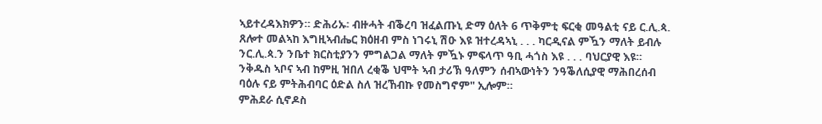ኣይተረዳእክዎን። ድሕሪኡ፡ ብዙሓት ብቕረባ ዝፈልጡኒ ድማ ዕለት 6 ጥቅምቲ ፍርቂ መዓልቲ ናይ ር.ሊ.ጳ. ጸሎተ መልኣከ እግዚኣብሔር ክዕዘብ ምስ ነገሩኒ ሽዑ እዩ ዝተረዳኣኒ . . . ካርዲናል ምዃን ማለት ይብሉ ንር.ሊ.ጳ.ን ንቤተ ክርስቲያንን ምግልጋል ማለት ምዃኑ ምፍላጥ ዓቢ ሓጎስ እዩ . . . ባህርያዊ እዩ። ንቅዱስ ኣቦና ኣብ ከምዚ ዝበለ ረቂቕ ህሞት ኣብ ታሪኽ ዓለምን ሰብኣውነትን ንዓቕለሲያዊ ማሕበረሰብ ባዕሉ ናይ ምትሕብባር ዕድል ስለ ዝረኸብኩ የመስግኖም" ኢሎም።
ምሕደራ ሲኖዶስ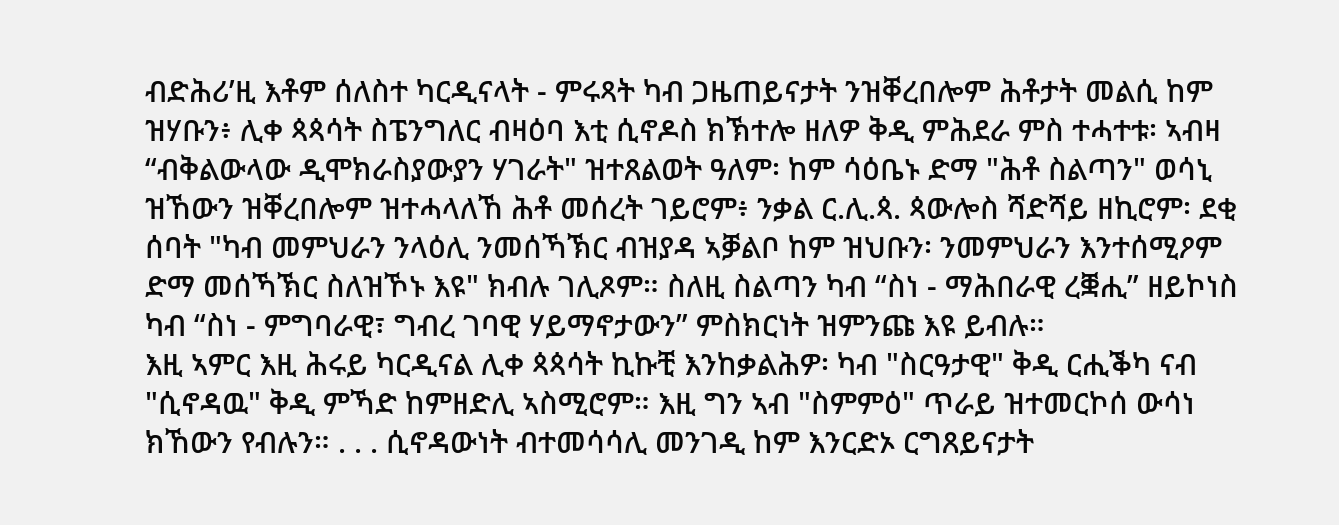ብድሕሪ’ዚ እቶም ሰለስተ ካርዲናላት - ምሩጻት ካብ ጋዜጠይናታት ንዝቐረበሎም ሕቶታት መልሲ ከም ዝሃቡን፥ ሊቀ ጳጳሳት ስፔንግለር ብዛዕባ እቲ ሲኖዶስ ክኽተሎ ዘለዎ ቅዲ ምሕደራ ምስ ተሓተቱ፡ ኣብዛ “ብቅልውላው ዲሞክራስያውያን ሃገራት" ዝተጸልወት ዓለም፡ ከም ሳዕቤኑ ድማ "ሕቶ ስልጣን" ወሳኒ ዝኸውን ዝቐረበሎም ዝተሓላለኸ ሕቶ መሰረት ገይሮም፥ ንቃል ር.ሊ.ጳ. ጳውሎስ ሻድሻይ ዘኪሮም፡ ደቂ ሰባት "ካብ መምህራን ንላዕሊ ንመሰኻኽር ብዝያዳ ኣቓልቦ ከም ዝህቡን፡ ንመምህራን እንተሰሚዖም ድማ መሰኻኽር ስለዝኾኑ እዩ" ክብሉ ገሊጾም። ስለዚ ስልጣን ካብ “ስነ - ማሕበራዊ ረቛሒ” ዘይኮነስ ካብ “ስነ - ምግባራዊ፣ ግብረ ገባዊ ሃይማኖታውን” ምስክርነት ዝምንጩ እዩ ይብሉ።
እዚ ኣምር እዚ ሕሩይ ካርዲናል ሊቀ ጳጳሳት ኪኩቺ እንከቃልሕዎ፡ ካብ "ስርዓታዊ" ቅዲ ርሒቕካ ናብ "ሲኖዳዉ" ቅዲ ምኻድ ከምዘድሊ ኣስሚሮም። እዚ ግን ኣብ "ስምምዕ" ጥራይ ዝተመርኮሰ ውሳነ ክኸውን የብሉን። . . . ሲኖዳውነት ብተመሳሳሊ መንገዲ ከም እንርድኦ ርግጸይናታት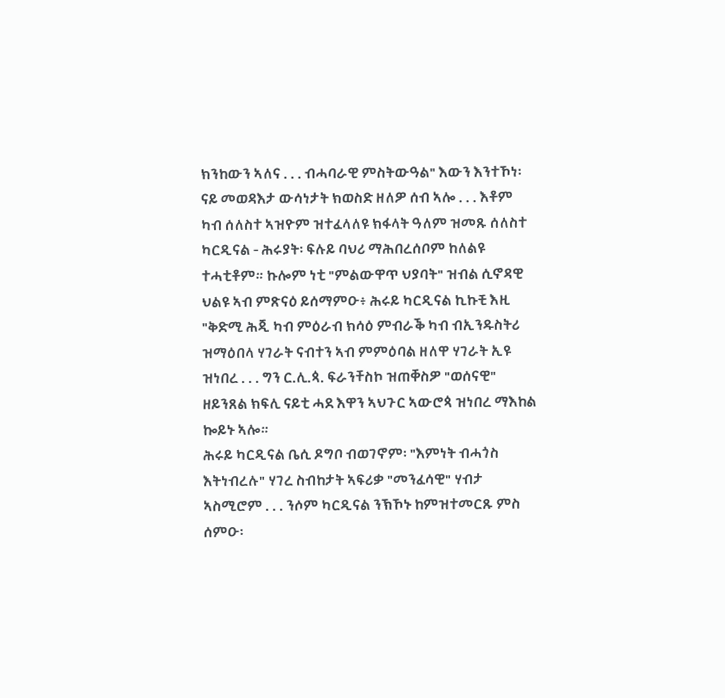ክንከውን ኣለና . . . ብሓባራዊ ምስትውዓል" እውን እንተኾነ፡ ናይ መወዳእታ ውሳነታት ክወስድ ዘለዎ ሰብ ኣሎ . . . እቶም ካብ ሰለስተ ኣዝዮም ዝተፈላለዩ ክፋላት ዓለም ዝመጹ ሰለስተ ካርዲናል - ሕሩያት፡ ፍሉይ ባህሪ ማሕበረሰቦም ከለልዩ ተሓቲቶም። ኩሎም ነቲ "ምልውዋጥ ህያባት" ዝብል ሲኖዳዊ ህልዩ ኣብ ምጽናዕ ይሰማምዑ፥ ሕሩይ ካርዲናል ኪኩቺ እዚ "ቅድሚ ሕጂ ካብ ምዕራብ ክሳዕ ምብራቕ ካብ ብኢንዱስትሪ ዝማዕበላ ሃገራት ናብተን ኣብ ምምዕባል ዘለዋ ሃገራት ኢዩ ዝነበረ . . . ግን ር.ሊ.ጳ. ፍራንቸስኮ ዝጠቐስዎ "ወሰናዊ" ዘይንጸል ክፍሊ ናይቲ ሓደ እዋን ኣህጉር ኣውሮጳ ዝነበረ ማእከል ኰይኑ ኣሎ።
ሕሩይ ካርዲናል ቤሲ ዶግቦ ብወገኖም፡ "እምነት ብሓጎስ እትነብረሉ" ሃገረ ስብከታት ኣፍሪቃ "መንፈሳዊ" ሃብታ ኣስሚሮም . . . ንሶም ካርዲናል ንኽኾኑ ከምዝተመርጹ ምስ ሰምዑ፡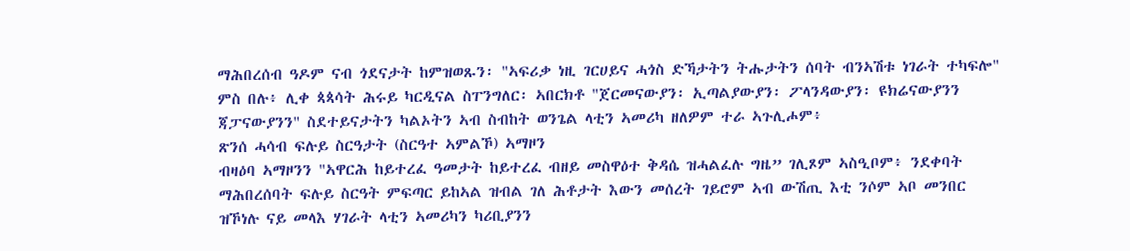ማሕበረሰብ ዓዶም ናብ ጎደናታት ከምዝወጹን፡ "ኣፍሪቃ ነዚ ገርሀይና ሓጎስ ድኻታትን ትሑታትን ሰባት ብንኣሽቱ ነገራት ተካፍሎ" ምስ በሉ፥ ሊቀ ጳጳሳት ሕሩይ ካርዲናል ስፐንግለር፡ ኣበርክቶ "ጀርመናውያን፡ ኢጣልያውያን፡ ፖላንዳውያን፡ ዩክሬናውያንን ጃፓናውያንን" ስደተይናታትን ካልኦትን ኣብ ስብከት ወንጌል ላቲን ኣመሪካ ዘለዎም ተራ ኣጉሊሖም፥
ጽንሰ ሓሳብ ፍሉይ ስርዓታት (ስርዓተ ኣምልኾ) ኣማዞን
ብዛዕባ ኣማዞንን "ኣዋርሕ ከይተረፈ ዓመታት ከይተረፈ ብዘይ መስዋዕተ ቅዳሴ ዝሓልፈሉ ግዜ” ገሊጾም ኣስዒቦም፥ ንደቀባት ማሕበረሰባት ፍሉይ ስርዓት ምፍጣር ይከኣል ዝብል ገለ ሕቶታት እውን መሰረት ገይሮም ኣብ ውሽጢ እቲ ንሶም ኣቦ መንበር ዝኾነሉ ናይ መላእ ሃገራት ላቲን ኣመሪካን ካሪቢያንን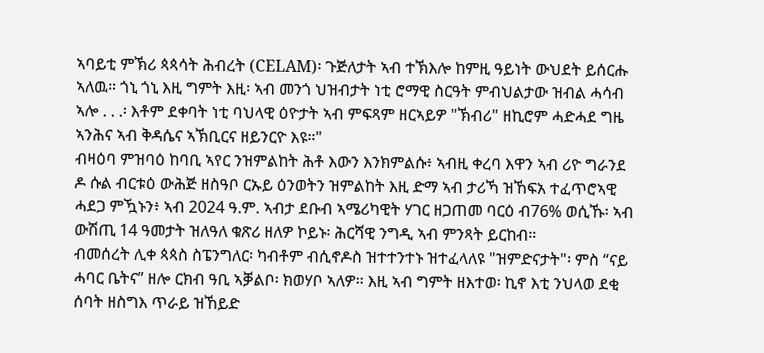ኣባይቲ ምኽሪ ጳጳሳት ሕብረት (CELAM)፡ ጉጅለታት ኣብ ተኽእሎ ከምዚ ዓይነት ውህደት ይሰርሑ ኣለዉ። ጎኒ ጎኒ እዚ ግምት እዚ፡ ኣብ መንጎ ህዝብታት ነቲ ሮማዊ ስርዓት ምብህልታው ዝብል ሓሳብ ኣሎ . . .፡ እቶም ደቀባት ነቲ ባህላዊ ዕዮታት ኣብ ምፍጻም ዘርኣይዎ "ኽብሪ" ዘኪሮም ሓድሓደ ግዜ ኣንሕና ኣብ ቅዳሴና ኣኽቢርና ዘይንርዮ እዩ።"
ብዛዕባ ምዝባዕ ከባቢ ኣየር ንዝምልከት ሕቶ እውን እንክምልሱ፥ ኣብዚ ቀረባ እዋን ኣብ ሪዮ ግራንደ ዶ ሱል ብርቱዕ ውሕጅ ዘስዓቦ ርኡይ ዕንወትን ዝምልከት እዚ ድማ ኣብ ታሪኻ ዝኸፍአ ተፈጥሮኣዊ ሓደጋ ምዃኑን፥ ኣብ 2024 ዓ.ም. ኣብታ ደቡብ ኣሜሪካዊት ሃገር ዘጋጠመ ባርዕ ብ76% ወሲኹ፡ ኣብ ውሽጢ 14 ዓመታት ዝለዓለ ቁጽሪ ዘለዎ ኮይኑ፡ ሕርሻዊ ንግዲ ኣብ ምንጻት ይርከብ።
ብመሰረት ሊቀ ጳጳስ ስፔንግለር፡ ካብቶም ብሲኖዶስ ዝተተንተኑ ዝተፈላለዩ "ዝምድናታት"፡ ምስ “ናይ ሓባር ቤትና” ዘሎ ርክብ ዓቢ ኣቓልቦ፡ ክወሃቦ ኣለዎ። እዚ ኣብ ግምት ዘእተወ፡ ኪኖ እቲ ንህላወ ደቂ ሰባት ዘስግእ ጥራይ ዝኸይድ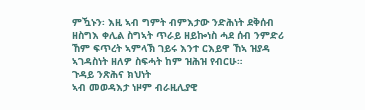ምዃኑን፡ እዚ ኣብ ግምት ብምእታው ንድሕነት ደቅሰብ ዘስግእ ቀሊል ስግኣት ጥራይ ዘይኰነስ ሓደ ሰብ ንምድሪ ኸም ፍጥረት ኣምላኽ ገይሩ እንተ ርእይዋ ኸኣ ዝያዳ ኣገዳስነት ዘለዎ ስፍሓት ከም ዝሕዝ የብርሁ።
ጉዳይ ንጽሕና ክህነት
ኣብ መወዳእታ ነዞም ብራዚሊያዊ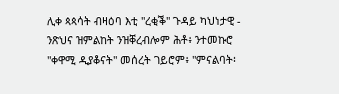ሊቀ ጳጳሳት ብዛዕባ እቲ "ረቂቕ" ጉዳይ ካህነታዊ - ንጽህና ዝምልከት ንዝቐረብሎም ሕቶ፥ ንተመኩሮ "ቀዋሚ ዲያቆናት" መሰረት ገይሮም፥ "ምናልባት፡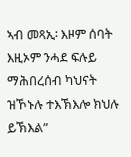ኣብ መጻኢ፡ እዞም ሰባት እዚኦም ንሓደ ፍሉይ ማሕበረሰብ ካህናት ዝኾኑሉ ተእኽእሎ ክህሉ ይኽእል”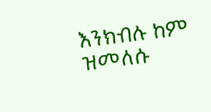እንክብሉ ከም ዝመለሱ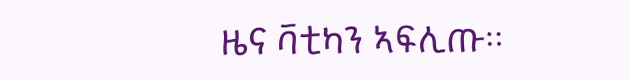ዜና ቫቲካን ኣፍሊጡ።